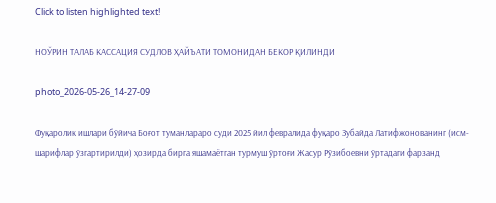Click to listen highlighted text!

НОЎРИН ТАЛАБ КАССАЦИЯ СУДЛОВ ҲАЙЪАТИ ТОМОНИДАН БЕКОР ҚИЛИНДИ

photo_2026-05-26_14-27-09

Фуқаролик ишлари бўйича Боғот туманлараро суди 2025 йил февралида фуқаро Зубайда Латифжонованинг (исм-шарифлар ўзгартирилди) ҳозирда бирга яшамаётган турмуш ўртоғи Жасур Рўзибоевни ўртадаги фарзанд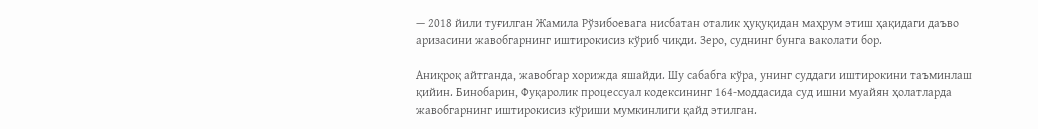— 2018 йили туғилган Жамила Рўзибоевага нисбатан оталик ҳуқуқидан маҳрум этиш ҳақидаги даъво аризасини жавобгарнинг иштирокисиз кўриб чиқди. Зеро, суднинг бунга ваколати бор.

Аниқроқ айтганда, жавобгар хорижда яшайди. Шу сабабга кўра, унинг суддаги иштирокини таъминлаш қийин. Бинобарин, Фуқаролик процессуал кодексининг 164-моддасида суд ишни муайян ҳолатларда жавобгарнинг иштирокисиз кўриши мумкинлиги қайд этилган.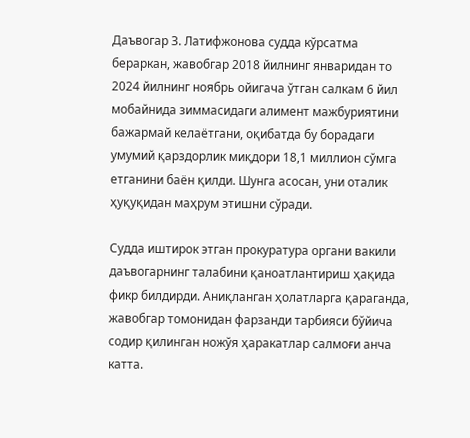Даъвогар З. Латифжонова судда кўрсатма бераркан, жавобгар 2018 йилнинг январидан то 2024 йилнинг ноябрь ойигача ўтган салкам 6 йил мобайнида зиммасидаги алимент мажбуриятини бажармай келаётгани, оқибатда бу борадаги умумий қарздорлик миқдори 18,1 миллион сўмга етганини баён қилди. Шунга асосан, уни оталик ҳуқуқидан маҳрум этишни сўради.

Судда иштирок этган прокуратура органи вакили даъвогарнинг талабини қаноатлантириш ҳақида фикр билдирди. Аниқланган ҳолатларга қараганда, жавобгар томонидан фарзанди тарбияси бўйича содир қилинган ножўя ҳаракатлар салмоғи анча катта.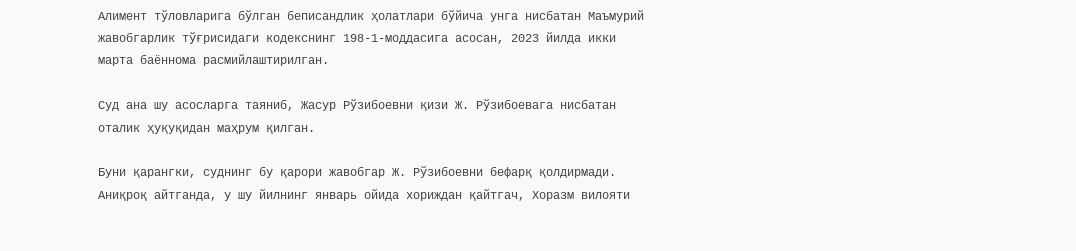Алимент тўловларига бўлган беписандлик ҳолатлари бўйича унга нисбатан Маъмурий жавобгарлик тўғрисидаги кодекснинг 198-1-моддасига асосан, 2023 йилда икки марта баённома расмийлаштирилган.

Суд ана шу асосларга таяниб, Жасур Рўзибоевни қизи Ж. Рўзибоевага нисбатан оталик ҳуқуқидан маҳрум қилган.

Буни қарангки, суднинг бу қарори жавобгар Ж. Рўзибоевни бефарқ қолдирмади. Аниқроқ айтганда, у шу йилнинг январь ойида хориждан қайтгач, Хоразм вилояти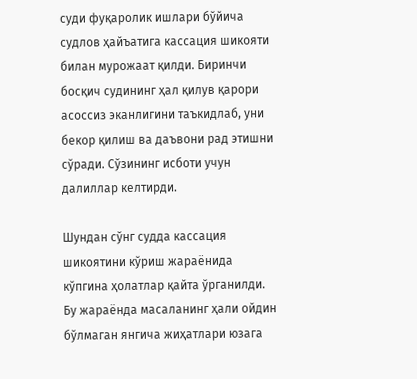суди фуқаролик ишлари бўйича судлов ҳайъатига кассация шикояти билан мурожаат қилди. Биринчи босқич судининг ҳал қилув қарори асоссиз эканлигини таъкидлаб, уни бекор қилиш ва даъвони рад этишни сўради. Сўзининг исботи учун далиллар келтирди.

Шундан сўнг судда кассация шикоятини кўриш жараёнида кўпгина ҳолатлар қайта ўрганилди. Бу жараёнда масаланинг ҳали ойдин бўлмаган янгича жиҳатлари юзага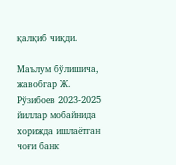қалқиб чиқди.

Маълум бўлишича, жавобгар Ж. Рўзибоев 2023-2025 йиллар мобайнида хорижда ишлаётган чоғи банк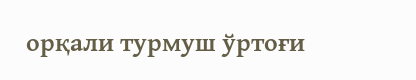орқали турмуш ўртоғи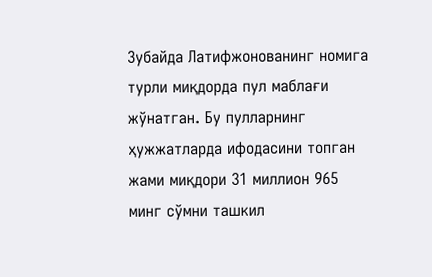Зубайда Латифжонованинг номига турли миқдорда пул маблағи жўнатган. Бу пулларнинг ҳужжатларда ифодасини топган жами миқдори 31 миллион 965 минг сўмни ташкил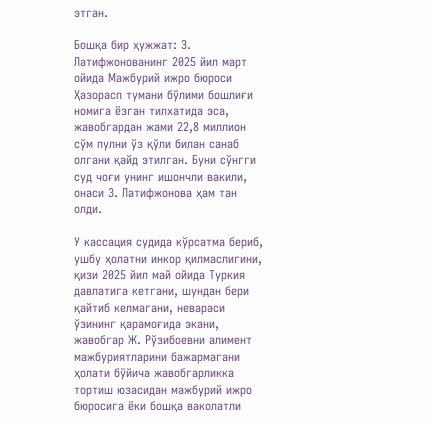этган.

Бошқа бир ҳужжат: З. Латифжонованинг 2025 йил март ойида Мажбурий ижро бюроси Ҳазорасп тумани бўлими бошлиғи номига ёзган тилхатида эса, жавобгардан жами 22,8 миллион сўм пулни ўз қўли билан санаб олгани қайд этилган. Буни сўнгги суд чоғи унинг ишончли вакили, онаси З. Латифжонова ҳам тан олди.

У кассация судида кўрсатма бериб, ушбу ҳолатни инкор қилмаслигини, қизи 2025 йил май ойида Туркия давлатига кетгани, шундан бери қайтиб келмагани, невараси ўзининг қарамоғида экани, жавобгар Ж. Рўзибоевни алимент мажбуриятларини бажармагани ҳолати бўйича жавобгарликка тортиш юзасидан мажбурий ижро бюросига ёки бошқа ваколатли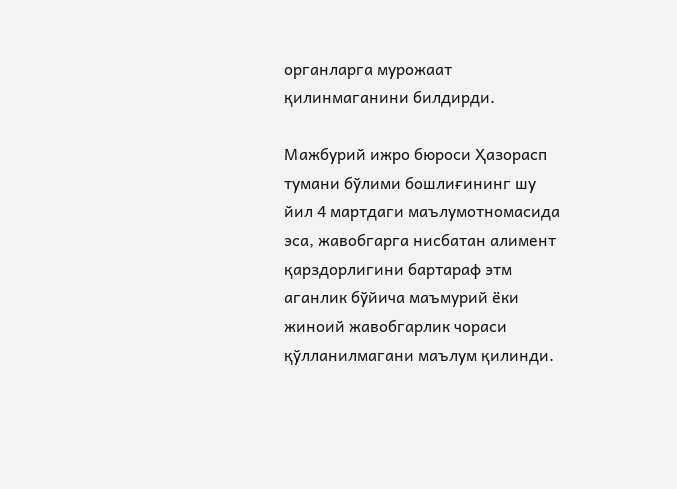органларга мурожаат қилинмаганини билдирди.

Мажбурий ижро бюроси Ҳазорасп тумани бўлими бошлиғининг шу йил 4 мартдаги маълумотномасида эса, жавобгарга нисбатан алимент қарздорлигини бартараф этм аганлик бўйича маъмурий ёки жиноий жавобгарлик чораси қўлланилмагани маълум қилинди.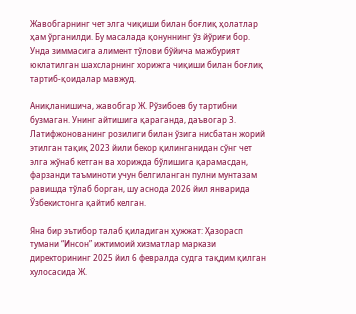Жавобгарнинг чет элга чиқиши билан боғлиқ ҳолатлар ҳам ўрганилди. Бу масалада қонуннинг ўз йўриғи бор. Унда зиммасига алимент тўлови бўйича мажбурият юклатилган шахсларнинг хорижга чиқиши билан боғлиқ тартиб-қоидалар мавжуд.

Аниқланишича, жавобгар Ж. Рўзибоев бу тартибни бузмаган. Унинг айтишига қараганда, даъвогар З. Латифжонованинг розилиги билан ўзига нисбатан жорий этилган тақиқ 2023 йили бекор қилинганидан сўнг чет элга жўнаб кетган ва хорижда бўлишига қарамасдан, фарзанди таъминоти учун белгиланган пулни мунтазам равишда тўлаб борган, шу аснода 2026 йил январида Ўзбекистонга қайтиб келган.

Яна бир эътибор талаб қиладиган ҳужжат: Ҳазорасп тумани “Инсон” ижтимоий хизматлар маркази директорининг 2025 йил 6 февралда судга тақдим қилган хулосасида Ж.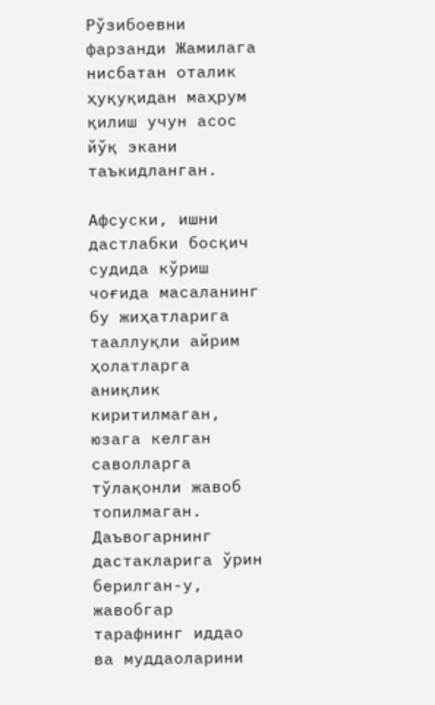Рўзибоевни фарзанди Жамилага нисбатан оталик ҳуқуқидан маҳрум қилиш учун асос йўқ экани таъкидланган.

Афсуски, ишни дастлабки босқич судида кўриш чоғида масаланинг бу жиҳатларига тааллуқли айрим ҳолатларга аниқлик киритилмаган, юзага келган саволларга тўлақонли жавоб топилмаган. Даъвогарнинг дастакларига ўрин берилган-у, жавобгар тарафнинг иддао ва муддаоларини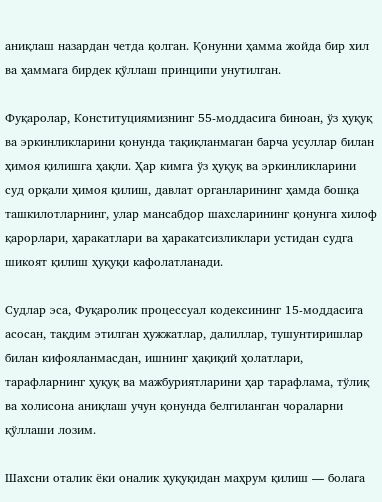аниқлаш назардан четда қолган. Қонунни ҳамма жойда бир хил ва ҳаммага бирдек қўллаш принципи унутилган.

Фуқаролар, Конституциямизнинг 55-моддасига биноан, ўз ҳуқуқ ва эркинликларини қонунда тақиқланмаган барча усуллар билан ҳимоя қилишга ҳақли. Ҳар кимга ўз ҳуқуқ ва эркинликларини суд орқали ҳимоя қилиш, давлат органларининг ҳамда бошқа ташкилотларнинг, улар мансабдор шахсларининг қонунга хилоф қарорлари, ҳаракатлари ва ҳаракатсизликлари устидан судга шикоят қилиш ҳуқуқи кафолатланади.

Судлар эса, Фуқаролик процессуал кодексининг 15-моддасига асосан, тақдим этилган ҳужжатлар, далиллар, тушунтиришлар билан кифояланмасдан, ишнинг ҳақиқий ҳолатлари, тарафларнинг ҳуқуқ ва мажбуриятларини ҳар тарафлама, тўлиқ ва холисона аниқлаш учун қонунда белгиланган чораларни қўллаши лозим.

Шахсни оталик ёки оналик ҳуқуқидан маҳрум қилиш — болага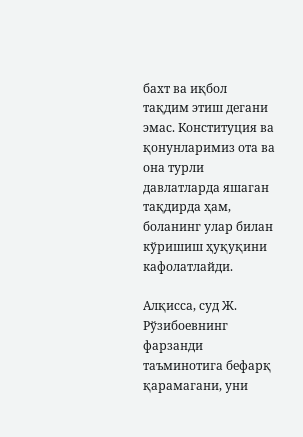бахт ва иқбол тақдим этиш дегани эмас. Конституция ва қонунларимиз ота ва она турли давлатларда яшаган тақдирда ҳам, боланинг улар билан кўришиш ҳуқуқини кафолатлайди.

Алқисса, суд Ж. Рўзибоевнинг фарзанди таъминотига бефарқ қарамагани, уни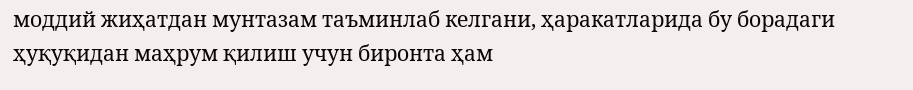моддий жиҳатдан мунтазам таъминлаб келгани, ҳаракатларида бу борадаги ҳуқуқидан маҳрум қилиш учун биронта ҳам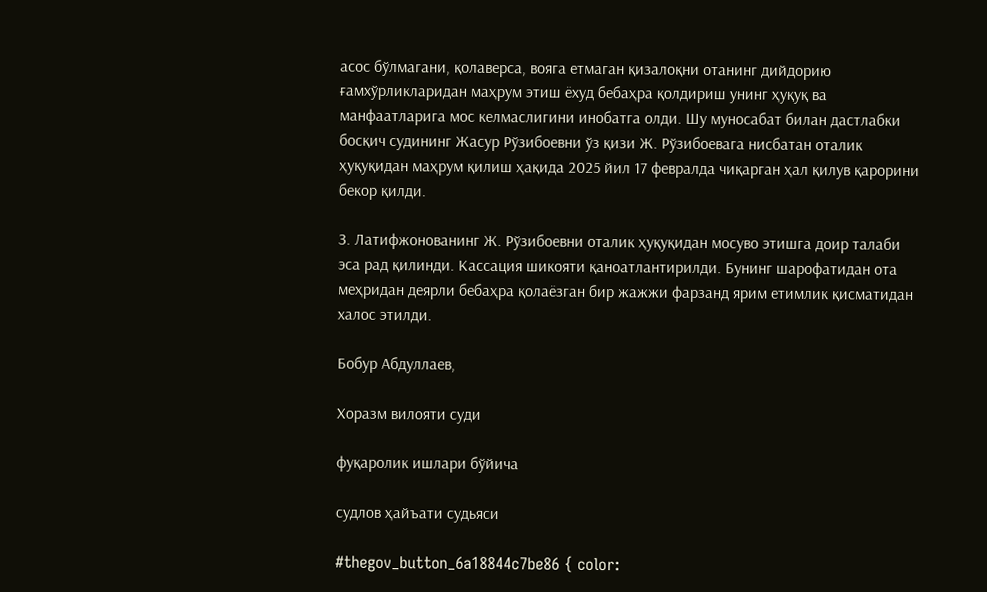асос бўлмагани, қолаверса, вояга етмаган қизалоқни отанинг дийдорию ғамхўрликларидан маҳрум этиш ёхуд бебаҳра қолдириш унинг ҳуқуқ ва манфаатларига мос келмаслигини инобатга олди. Шу муносабат билан дастлабки босқич судининг Жасур Рўзибоевни ўз қизи Ж. Рўзибоевага нисбатан оталик ҳуқуқидан маҳрум қилиш ҳақида 2025 йил 17 февралда чиқарган ҳал қилув қарорини бекор қилди.

З. Латифжонованинг Ж. Рўзибоевни оталик ҳуқуқидан мосуво этишга доир талаби эса рад қилинди. Кассация шикояти қаноатлантирилди. Бунинг шарофатидан ота меҳридан деярли бебаҳра қолаёзган бир жажжи фарзанд ярим етимлик қисматидан халос этилди.

Бобур Абдуллаев,

Хоразм вилояти суди

фуқаролик ишлари бўйича

судлов ҳайъати судьяси

#thegov_button_6a18844c7be86 { color: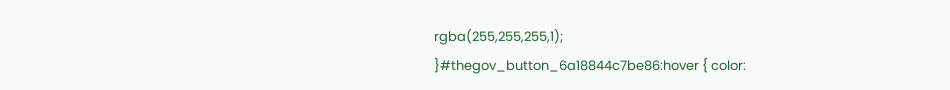rgba(255,255,255,1); }#thegov_button_6a18844c7be86:hover { color: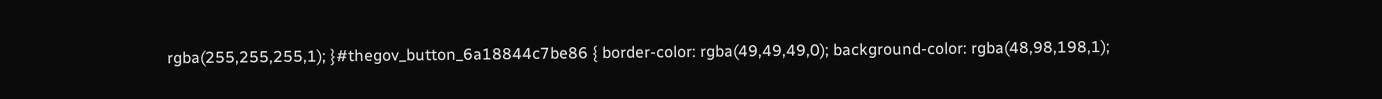rgba(255,255,255,1); }#thegov_button_6a18844c7be86 { border-color: rgba(49,49,49,0); background-color: rgba(48,98,198,1);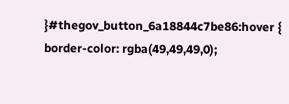}#thegov_button_6a18844c7be86:hover { border-color: rgba(49,49,49,0);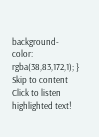background-color: rgba(38,83,172,1); } Skip to content Click to listen highlighted text!